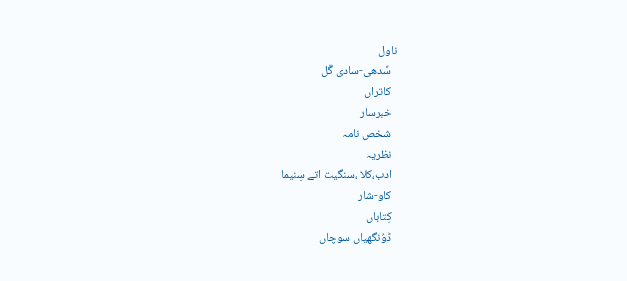ناول
  سِّدھی-سادی گّل
  کاتراں
  خبرسار
  شخص نامہ
  نظریہ
  ادب،کلا ،سنگیت اتے سِنیما
  کاو-شار
  کِتاباں
  ڈوُنگھیاں سوچاں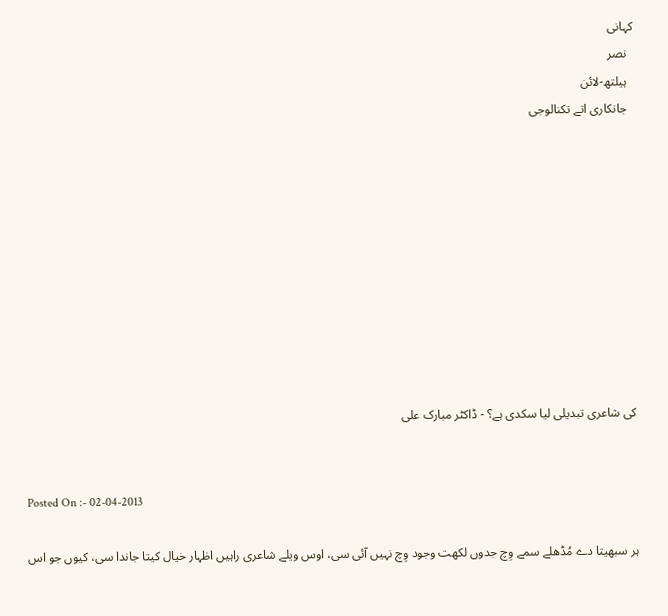کہانی
  نصر
  ہیلتھ-لائن
  جانکاری اتے تکنالوجی










کی شاعری تبدیلی لیا سکدی ہے؟ - ڈاکٹر مبارک علی


Posted On :- 02-04-2013

ہر سبھیتا دے مُڈھلے سمے وِچ جدوں لکھت وجود وِچ نہیں آئی سی، اوس ویلے شاعری راہیں اظہار خیال کیتا جاندا سی، کیوں جو اس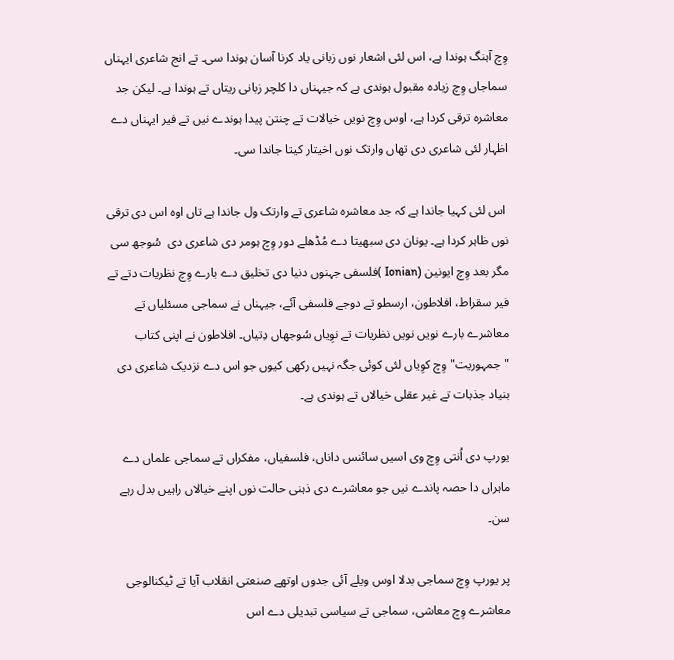وِچ آہنگ ہوندا ہے، اس لئی اشعار نوں زبانی یاد کرنا آسان ہوندا سی۔ تے انج شاعری ایہناں سماجاں وِچ زیادہ مقبول ہوندی ہے کہ جیہناں دا کلچر زبانی ریتاں تے ہوندا ہے۔ لیکن جد معاشرہ ترقی کردا ہے، اوس وِچ نویں خیالات تے چنتن پیدا ہوندے نیں تے فیر ایہناں دے اظہار لئی شاعری دی تھاں وارتک نوں اخیتار کیتا جاندا سی۔

 اس لئی کہیا جاندا ہے کہ جد معاشرہ شاعری تے وارتک ول جاندا ہے تاں اوہ اس دی ترقی نوں ظاہر کردا ہے۔ یونان دی سبھیتا دے مُڈھلے دور وِچ ہومر دی شاعری دی  سُوجھ سی مگر بعد وِچ ایونین (Ionian )فلسفی جہنوں دنیا دی تخلیق دے بارے وِچ نظریات دتے تے فیر سقراط، افلاطون، ارسطو تے دوجے فلسفی آئے، جیہناں نے سماجی مسئلیاں تے معاشرے بارے نویں نویں نظریات تے نوِیاں سُوجھاں دِتیاں۔ افلاطون نے اپنی کتاب "جمہوریت" وِچ کوِیاں لئی کوئی جگہ نہیں رکھی کیوں جو اس دے نزدیک شاعری دی بنیاد جذبات تے غیر عقلی خیالاں تے ہوندی ہے۔

یورپ دی اُنتی وِچ وی اسیں سائنس داناں، فلسفیاں، مفکراں تے سماجی علماں دے ماہراں دا حصہ پاندے نیں جو معاشرے دی ذہنی حالت نوں اپنے خیالاں راہیں بدل رہے سن۔

پر یورپ وِچ سماجی بدلا اوس ویلے آئی جدوں اوتھے صنعتی انقلاب آیا تے ٹیکنالوجی معاشرے وِچ معاشی، سماجی تے سیاسی تبدیلی دے اس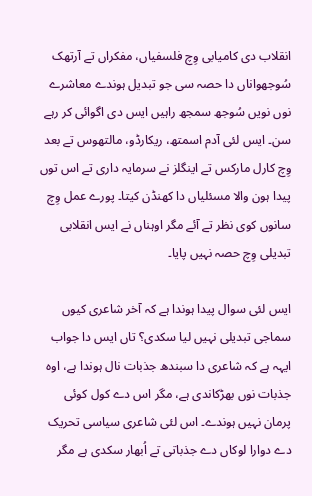انقلاب دی کامیابی وِچ فلسفیاں، مفکراں تے آرتھک سُوجھواناں دا حصہ سی جو تبدیل ہوندے معاشرے نوں نویں سُوجھ سمجھ راہیں ایس دی اگوائی کر رہے سن۔ ایس لئی آدم اسمتھ، ریکارڈو، مالتھوس تے بعد وِچ کارل مارکس تے اینگلز نے سرمایہ داری تے اس توں پیدا ہون والا مسئلیاں دا کھنڈن کیتا۔ پورے عمل وِچ سانوں کوی نظر تے آئے مگر اوہناں نے ایس انقلابی تبدیلی وِچ حصہ نہیں پایا۔

ایس لئی سوال پیدا ہوندا ہے کہ آخر شاعری کیوں سماجی تبدیلی نہیں لیا سکدی؟ تاں ایس دا جواب ایہہ ہے کہ شاعری دا سبندھ جذبات نال ہوندا ہے، اوہ جذبات نوں بھڑکاندی ہے، مگر اس دے کول کوئی پرمان نہیں ہوندے۔ اس لئی شاعری سیاسی تحریک دے دوارا لوکاں دے جذباتی تے اُبھار سکدی ہے مگر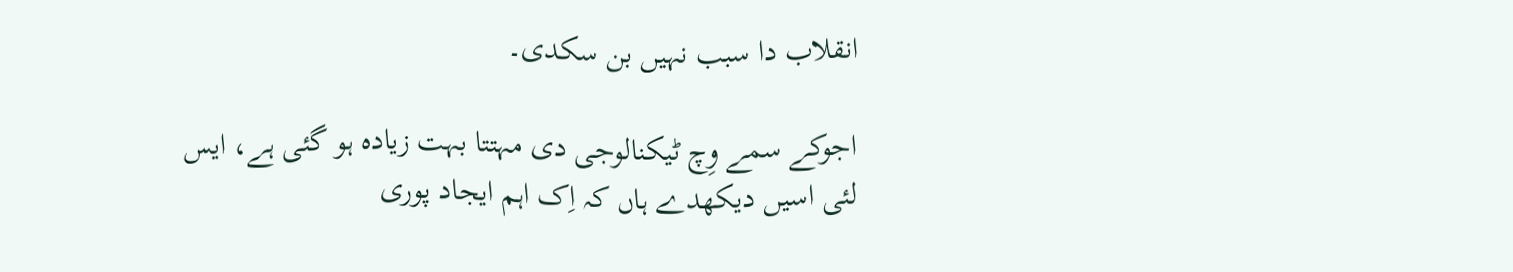انقلاب دا سبب نہیں بن سکدی۔

اجوکے سمے وِچ ٹیکنالوجی دی مہتتا بہت زیادہ ہو گئی ہے، ایس لئی اسیں دیکھدے ہاں کہ اِک اہم ایجاد پوری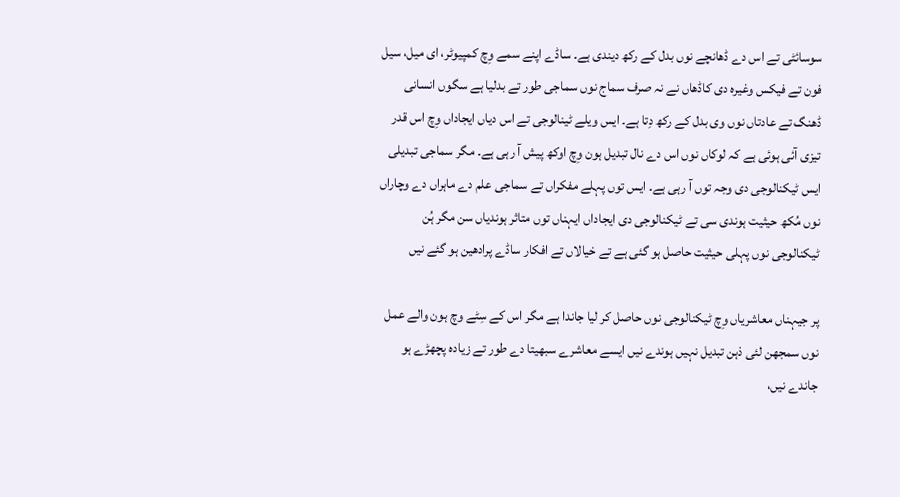سوسائٹی تے اس دے ڈھانچے نوں بدل کے رکھ دیندی ہے۔ ساڈے اپنے سمے وِچ کمپیوٹر، ای میل، سیل فون تے فیکس وغیرہ دی کاڈھاں نے نہ صرف سماج نوں سماجی طور تے بدلیا ہے سگوں انسانی ڈھنگ تے عادتاں نوں وی بدل کے رکھ دِتا ہے۔ ایس ویلے ٹینالوجی تے اس دیاں ایجاداں وِچ اس قدر تیزی آئی ہوئی ہے کہ لوکاں نوں اس دے نال تبدیل ہون وِچ اوکھ پیش آ رہی ہے۔ مگر سماجی تبدیلی ایس ٹیکنالوجی دی وجہ توں آ رہی ہے۔ ایس توں پہلے مفکراں تے سماجی علم دے ماہراں دے وچاراں نوں مُکھ حیثیت ہوندی سی تے ٹیکنالوجی دی ایجاداں ایہناں توں متاثر ہوندیاں سن مگر ہُن ٹیکنالوجی نوں پہلی حیثیت حاصل ہو گئی ہے تے خیالاں تے افکار ساڈے پرادھین ہو گئے نیں

پر جیہناں معاشریاں وِچ ٹیکنالوجی نوں حاصل کر لیا جاندا ہے مگر اس کے سِٹے وچ ہون والے عمل نوں سمجھن لئی ذہن تبدیل نہیں ہوندے نیں ایسے معاشرے سبھیتا دے طور تے زیادہ پچھڑے ہو جاندے نیں،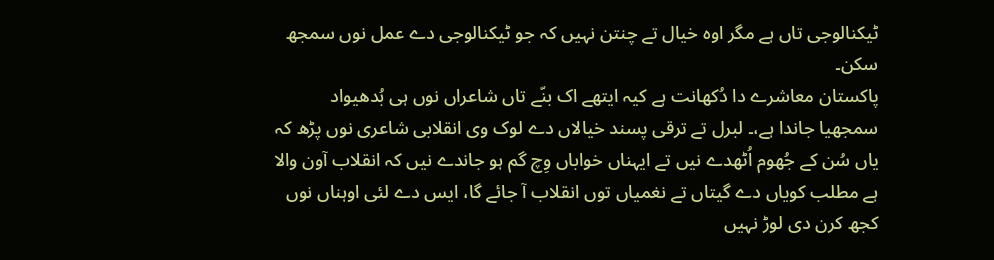ٹیکنالوجی تاں ہے مگر اوہ خیال تے چنتن نہیں کہ جو ٹیکنالوجی دے عمل نوں سمجھ سکن۔
پاکستان معاشرے دا دُکھانت ہے کیہ ایتھے اک بنّے تاں شاعراں نوں ہی بُدھیواد سمجھیا جاندا ہے،۔ لبرل تے ترقی پسند خیالاں دے لوک وی انقلابی شاعری نوں پڑھ کہ یاں سُن کے جُھوم اُٹھدے نیں تے ایہناں خواباں وِچ گم ہو جاندے نیں کہ انقلاب آون والا ہے مطلب کویاں دے گیتاں تے نغمیاں توں انقلاب آ جائے گا، ایس دے لئی اوہناں نوں کجھ کرن دی لوڑ نہیں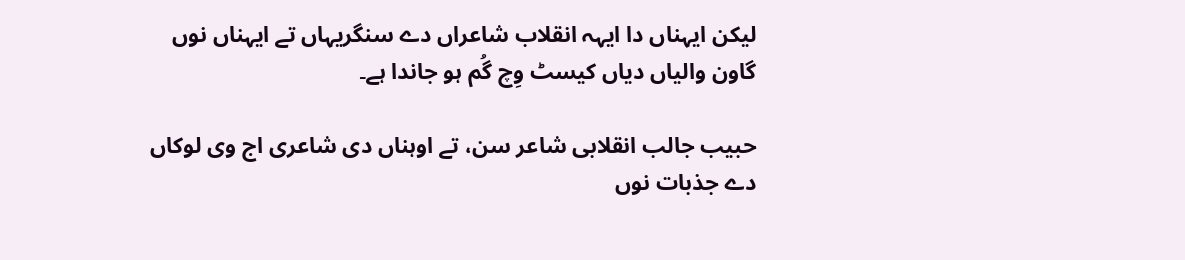لیکن ایہناں دا ایہہ انقلاب شاعراں دے سنگریہاں تے ایہناں نوں گاون والیاں دیاں کیسٹ وِچ گُم ہو جاندا ہے۔

حبیب جالب انقلابی شاعر سن، تے اوہناں دی شاعری اج وی لوکاں دے جذبات نوں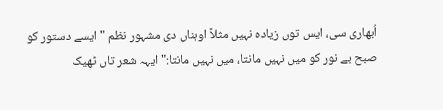اُبھاری سی، ایس توں زیادہ نہیں مثلاً اوہناں دی مشہور نظم "ایسے دستور کو صبح بے نور کو میں نہیں مانتا، میں نہیں مانتا:" ایہہ شعر تاں ٹھیک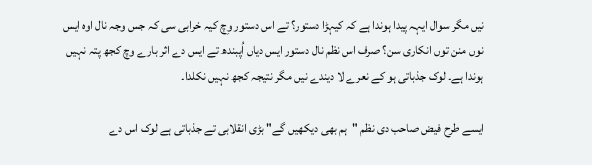نیں مگر سوال ایہہ پیدا ہوندا ہے کہ کیہڑا دستور؟ تے اس دستور وِچ کیہ خرابی سی کہ جس وجہ نال اوہ ایس نوں منن توں انکاری سن؟ صرف اس نظم نال دستور ایس دیاں اُپبندھ تے ایس دے اثر بارے وچ کجھ پتہ نہیں ہوندا ہے۔ لوک جذباتی ہو کے نعرے لا دیندے نیں مگر نتیجہ کجھ نہیں نکلدا۔

ایسے طرح فیض صاحب دی نظم "ہم بھی دیکھیں گے" بڑی انقلابی تے جذباتی ہے لوک اس دے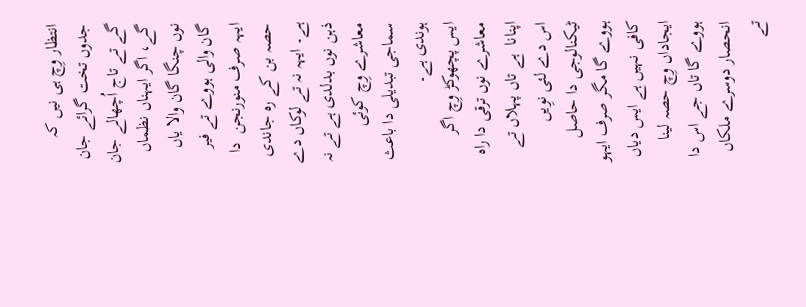انتظار وِچ ہی نیں کہ جدوں تخت گرائے جان گے تے تاج اُچھالے جان گے، اگر ایہناں نظماں نوں چنگا گان والا یاں گان والی ہووے تے فیر ایہہ صرف منورنجن  دا حصہ بن کے رہ جاندی ہے۔ ایہہ نہ تے لوکاں دے ذہن نوں بدلدی ہے تے نہ معاشرے وِچ کوئی سماجی تبدیلی دا باعث ہوندی ہے۔
ایس پچھوکڑ وِچ اگر  معاشرے نوں ترقی دا راہ اپنانا  ہے تاں پہلاں تے اس دے لئی نوِیں ٹیکنالوجی دا حاصل ہووے گا مگر صرف ایہو کافی نہیں ہے ایس دیاں ایجاداں وِچ حصہ لینا ہووے گا تاں جے اس دا انحصار دوسرے ملکاں تے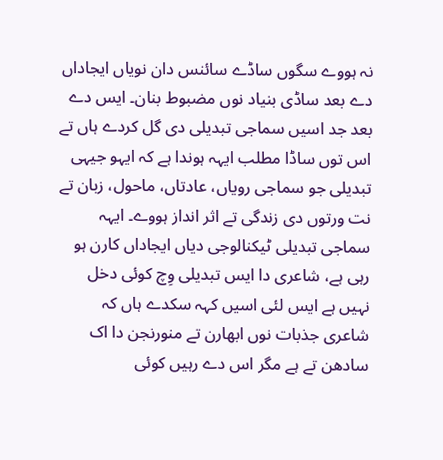نہ ہووے سگوں ساڈے سائنس دان نویاں ایجاداں دے بعد ساڈی بنیاد نوں مضبوط بنان۔ ایس دے بعد جد اسیں سماجی تبدیلی دی گل کردے ہاں تے اس توں ساڈا مطلب ایہہ ہوندا ہے کہ ایہو جیہی تبدیلی جو سماجی رویاں، عادتاں، ماحول، زبان تے نت ورتوں دی زندگی تے اثر انداز ہووے۔ ایہہ سماجی تبدیلی ٹیکنالوجی دیاں ایجاداں کارن ہو رہی ہے، شاعری دا ایس تبدیلی وِچ کوئی دخل نہیں ہے ایس لئی اسیں کہہ سکدے ہاں کہ شاعری جذبات نوں ابھارن تے منورنجن دا اک سادھن تے ہے مگر اس دے رہیں کوئی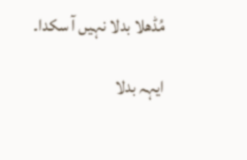مُڈھلا بدلا نہیں آ سکدا۔

ایہہ بدلا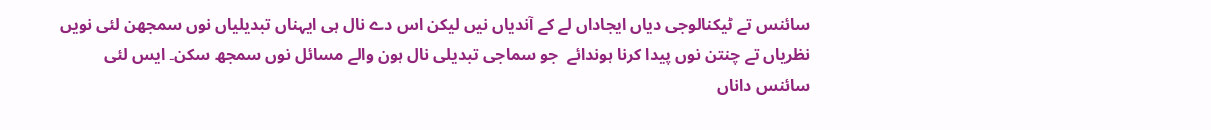سائنس تے ٹیکنالوجی دیاں ایجاداں لے کے آندیاں نیں لیکن اس دے نال ہی ایہناں تبدیلیاں نوں سمجھن لئی نویں نظریاں تے چنتن نوں پیدا کرنا ہوندائے  جو سماجی تبدیلی نال ہون والے مسائل نوں سمجھ سکن۔ ایس لئی سائنس داناں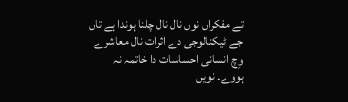تے مفکراں نوں نال نال چلنا ہوندا ہے تاں جے ٹیکنالوجی دے اثرات نال معاشرے وِچ انسانی احساسات دا خاتمہ نہ ہووے۔ نویں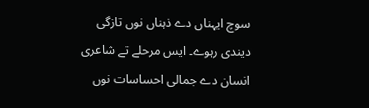سوچ ایہناں دے ذہناں نوں تازگی دیندی رہوے۔ ایس مرحلے تے شاعری انسان دے جمالی احساسات نوں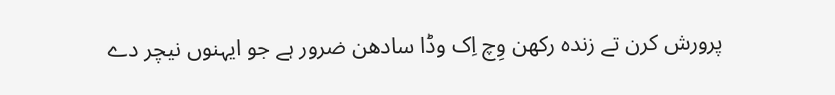پرورش کرن تے زندہ رکھن وِچ اِک وڈا سادھن ضرور ہے جو ایہنوں نیچر دے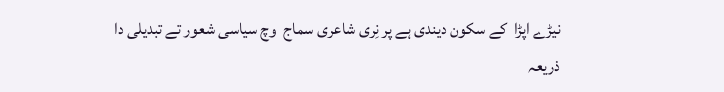نیڑے اپڑا  کے سکون دیندی ہے پر نِری شاعری سماج  وچ سیاسی شعور تے تبدیلی دا ذریعہ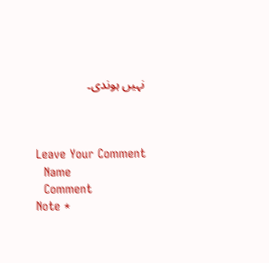نہیں ہوندی۔



Leave Your Comment
  Name
  Comment
Note *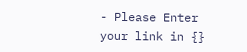- Please Enter your link in {}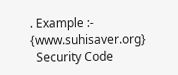. Example :- {www.suhisaver.org}
  Security Code